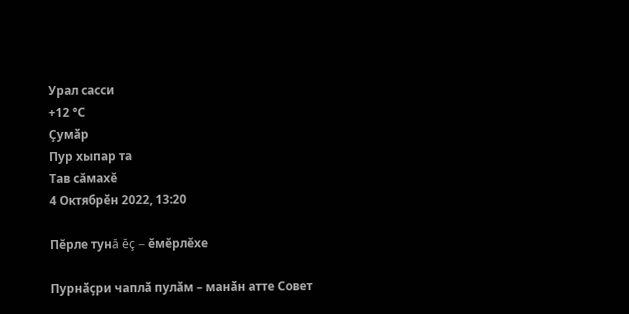Урал сасси
+12 °С
Ҫумӑр
Пур хыпар та
Тав сăмахĕ
4 Октябрӗн 2022, 13:20

Пĕрле тунă ĕç – ĕмĕрлĕхе

Пурнӑҫри чаплӑ пулӑм – манӑн атте Совет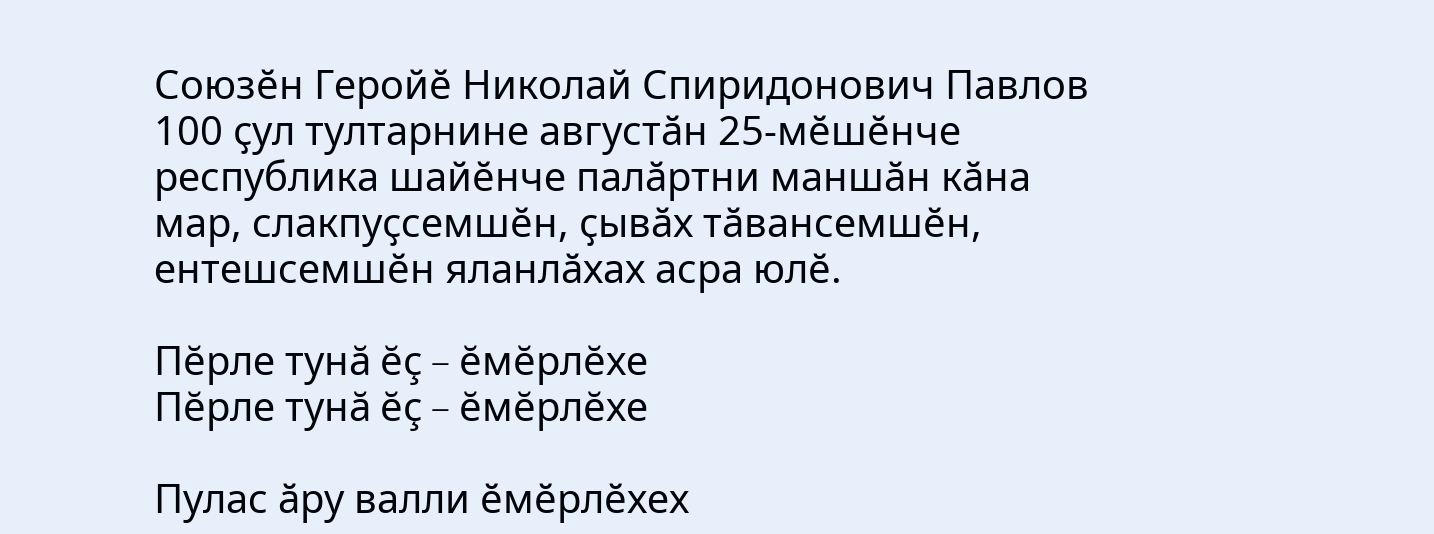Союзӗн Геройӗ Николай Спиридонович Павлов 100 ҫул тултарнине августӑн 25-мӗшӗнче республика шайӗнче палӑртни маншӑн кӑна мар, слакпуҫсемшӗн, ҫывӑх тӑвансемшӗн, ентешсемшӗн яланлӑхах асра юлӗ.

Пĕрле тунă ĕç – ĕмĕрлĕхе
Пĕрле тунă ĕç – ĕмĕрлĕхе

Пулас ӑру валли ӗмӗрлӗхех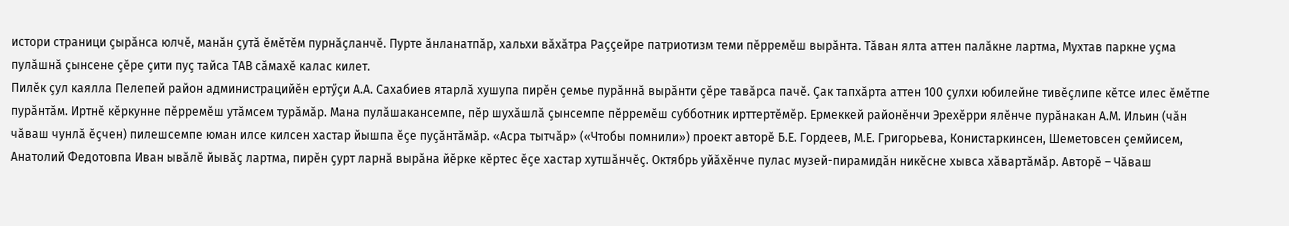истори страници ҫырӑнса юлчӗ, манӑн ҫутӑ ӗмӗтӗм пурнӑҫланчӗ. Пурте ӑнланатпӑр, хальхи вӑхӑтра Раҫҫейре патриотизм теми пӗрремӗш вырӑнта. Тӑван ялта аттен палӑкне лартма, Мухтав паркне уҫма пулӑшнӑ ҫынсене ҫӗре ҫити пуҫ тайса ТАВ сӑмахӗ калас килет.
Пилӗк ҫул каялла Пелепей район администрацийӗн ертӳҫи А.А. Сахабиев ятарлӑ хушупа пирӗн ҫемье пурӑннӑ вырӑнти ҫӗре тавӑрса пачӗ. Ҫак тапхӑрта аттен 100 ҫулхи юбилейне тивӗҫлипе кӗтсе илес ӗмӗтпе пурӑнтӑм. Иртнӗ кӗркунне пӗрремӗш утӑмсем турӑмӑр. Мана пулӑшакансемпе, пӗр шухӑшлӑ ҫынсемпе пӗрремӗш субботник ирттертӗмӗр. Ермеккей районӗнчи Эрехĕрри ялӗнче пурӑнакан А.М. Ильин (чӑн чӑваш чунлӑ ӗҫчен) пилешсемпе юман илсе килсен хастар йышпа ӗҫе пуҫӑнтӑмӑр. «Асра тытчăр» («Чтобы помнили») проект авторӗ Б.Е. Гордеев, М.Е. Григорьева, Конистаркинсен, Шеметовсен ҫемйисем, Анатолий Федотовпа Иван ывӑлӗ йывӑҫ лартма, пирӗн ҫурт ларнӑ вырӑна йӗрке кӗртес ӗҫе хастар хутшӑнчӗҫ. Октябрь уйӑхӗнче пулас музей-пирамидӑн никӗсне хывса хӑвартӑмӑр. Авторӗ – Чӑваш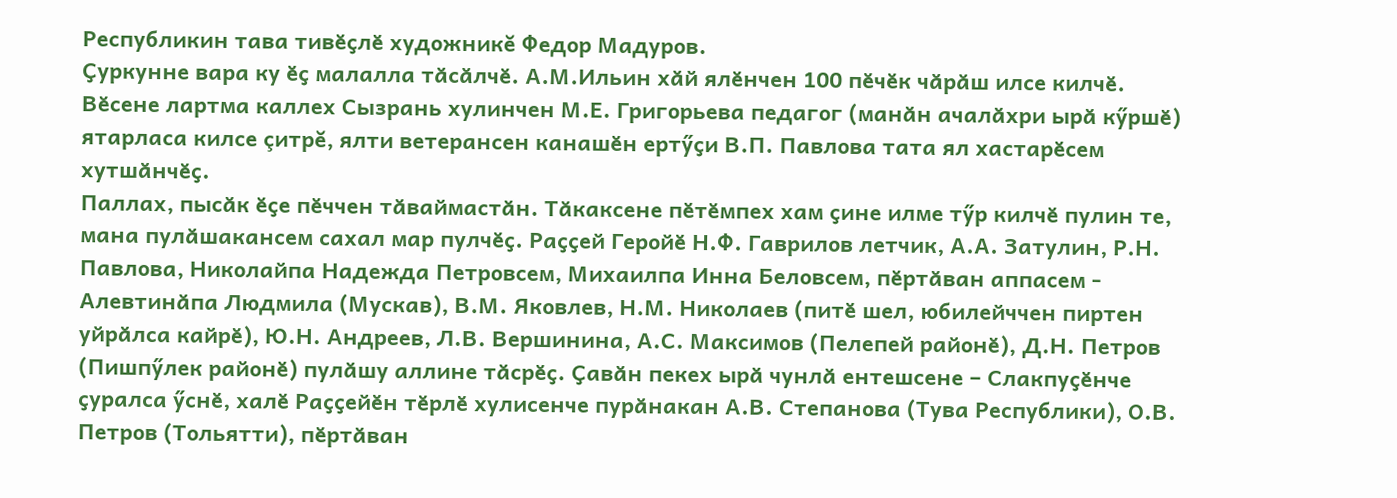Республикин тава тивӗҫлӗ художникĕ Федор Мадуров.
Ҫуркунне вара ку ӗҫ малалла тӑсӑлчӗ. А.М.Ильин хӑй ялӗнчен 100 пӗчӗк чӑрӑш илсе килчӗ. Вӗсене лартма каллех Сызрань хулинчен М.Е. Григорьева педагог (манӑн ачалӑхри ырӑ кӳршӗ) ятарласа килсе çитрĕ, ялти ветерансен канашӗн ертӳҫи В.П. Павлова тата ял хастарӗсем хутшӑнчӗҫ.
Паллах, пысӑк ӗҫе пӗччен тӑваймастӑн. Тӑкаксене пӗтӗмпех хам ҫине илме тӳр килчӗ пулин те, мана пулӑшакансем сахал мар пулчӗҫ. Раҫҫей Геройӗ Н.Ф. Гаврилов летчик, А.А. Затулин, Р.Н. Павлова, Николайпа Надежда Петровсем, Михаилпа Инна Беловсем, пӗртӑван аппасем - Алевтинӑпа Людмила (Мускав), В.М. Яковлев, Н.М. Николаев (питӗ шел, юбилейччен пиртен уйрӑлса кайрӗ), Ю.Н. Андреев, Л.В. Вершинина, А.С. Максимов (Пелепей районӗ), Д.Н. Петров (Пишпӳлек районӗ) пулӑшу аллине тӑсрӗҫ. Ҫавӑн пекех ырӑ чунлӑ ентешсене – Слакпуҫӗнче ҫуралса ӳснӗ, халӗ Раҫҫейӗн тӗрлӗ хулисенче пурӑнакан А.В. Степанова (Тува Республики), О.В. Петров (Тольятти), пӗртӑван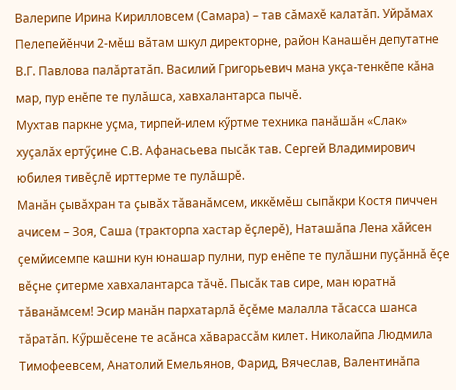Валерипе Ирина Кирилловсем (Самара) – тав сӑмахӗ калатӑп. Уйрӑмах Пелепейӗнчи 2-мӗш вӑтам шкул директорне, район Канашĕн депутатне В.Г. Павлова палӑртатӑп. Василий Григорьевич мана укҫа-тенкӗпе кӑна мар, пур енӗпе те пулӑшса, хавхалантарса пычӗ.
Мухтав паркне уҫма, тирпей-илем кӳртме техника панӑшӑн «Слак» хуçалӑх ертӳҫине С.В. Афанасьева пысӑк тав. Сергей Владимирович юбилея тивӗҫлӗ ирттерме те пулӑшрӗ.
Манӑн ҫывӑхран та ҫывӑх тӑванӑмсем, иккӗмӗш сыпӑкри Костя пиччен ачисем – Зоя, Саша (тракторпа хастар ӗҫлерӗ), Наташӑпа Лена хӑйсен ҫемйисемпе кашни кун юнашар пулни, пур енӗпе те пулӑшни пуҫӑннӑ ӗҫе вӗҫне ҫитерме хавхалантарса тӑчӗ. Пысӑк тав сире, ман юратнӑ тӑванӑмсем! Эсир манӑн пархатарлӑ ӗҫӗме малалла тӑсасса шанса тӑратӑп. Кӳршӗсене те асӑнса хӑварассӑм килет. Николайпа Людмила Тимофеевсем, Анатолий Емельянов, Фарид, Вячеслав, Валентинӑпа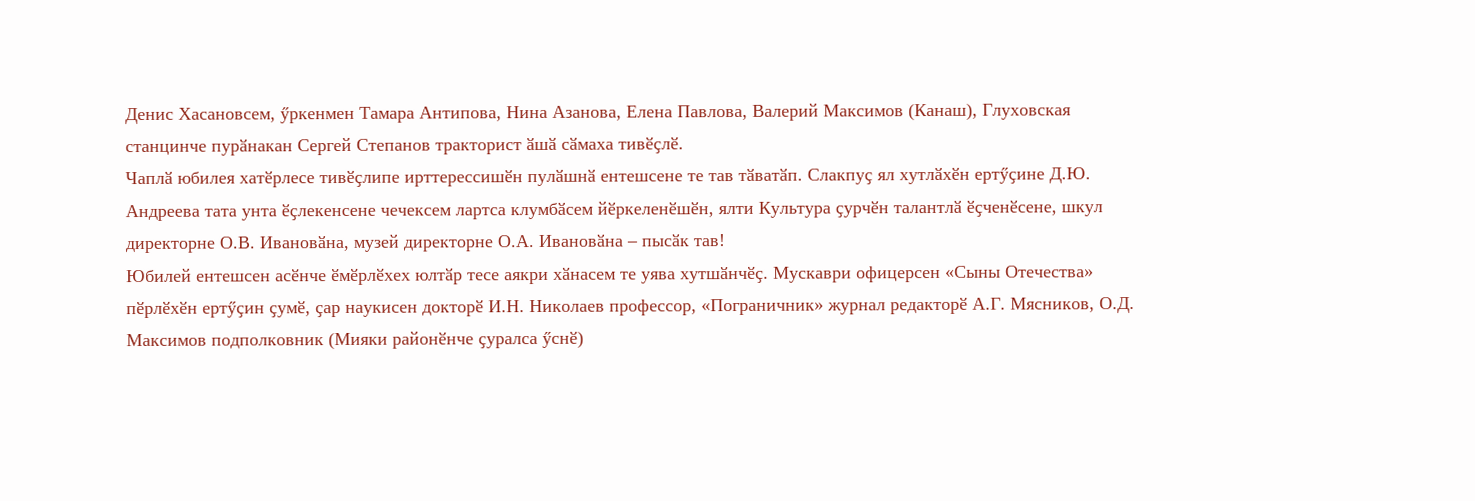Денис Хасановсем, ӳркенмен Тамара Антипова, Нина Азанова, Елена Павлова, Валерий Максимов (Канаш), Глуховская станцинче пурӑнакан Сергей Степанов тракторист ӑшӑ сӑмаха тивӗҫлӗ.
Чаплӑ юбилея хатӗрлесе тивӗҫлипе ирттерессишӗн пулӑшнӑ ентешсене те тав тӑватӑп. Слакпуҫ ял хутлӑхӗн ертӳҫине Д.Ю. Андреева тата унта ӗҫлекенсене чечексем лартса клумбӑсем йӗркеленӗшӗн, ялти Культура ҫурчӗн талантлӑ ӗҫченӗсене, шкул директорне О.В. Ивановӑна, музей директорне О.А. Ивановӑна – пысӑк тав!
Юбилей ентешсен асӗнче ӗмӗрлӗхех юлтӑр тесе аякри хӑнасем те уява хутшӑнчӗҫ. Мускаври офицерсен «Сыны Отечества» пӗрлӗхӗн ертӳҫин ҫумӗ, ҫар наукисен докторӗ И.Н. Николаев профессор, «Пограничник» журнал редакторӗ А.Г. Мясников, О.Д. Максимов подполковник (Мияки районӗнче ҫуралса ӳснӗ)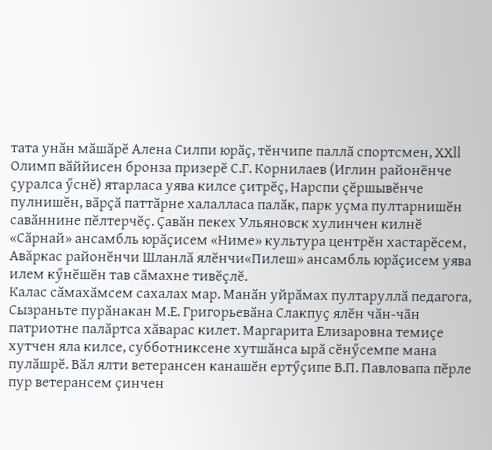тата унӑн мӑшӑрӗ Алена Силпи юрӑҫ, тӗнчипе паллӑ спортсмен, ХХll Олимп вӑййисен бронза призерӗ С.Г. Корнилаев (Иглин районӗнче ҫуралса ӳснӗ) ятарласа уява килсе ҫитрӗҫ, Нарспи ҫӗршывӗнче пулнишӗн, вӑрҫӑ паттӑрне халалласа палӑк, парк уҫма пултарнишӗн савӑннине пӗлтерчӗҫ. Ҫавӑн пекех Ульяновск хулинчен килнӗ «Сӑрнай» ансамбль юрӑҫисем «Ниме» культура центрӗн хастарӗсем, Авăркас районӗнчи Шланлӑ ялӗнчи«Пилеш» ансамбль юрӑҫисем уява илем кӳнӗшӗн тав сӑмахне тивӗҫлӗ.
Калас сӑмахӑмсем сахалах мар. Манӑн уйрӑмах пултаруллӑ педагога, Сызраньте пурӑнакан М.Е. Григорьевӑна Слакпуҫ ялӗн чӑн-чӑн патриотне палӑртса хӑварас килет. Маргарита Елизаровна темиҫе хутчен яла килсе, субботниксене хутшӑнса ырӑ сӗнӳсемпе мана пулӑшрӗ. Вӑл ялти ветерансен канашӗн ертӳҫипе В.П. Павловапа пӗрле пур ветерансем ҫинчен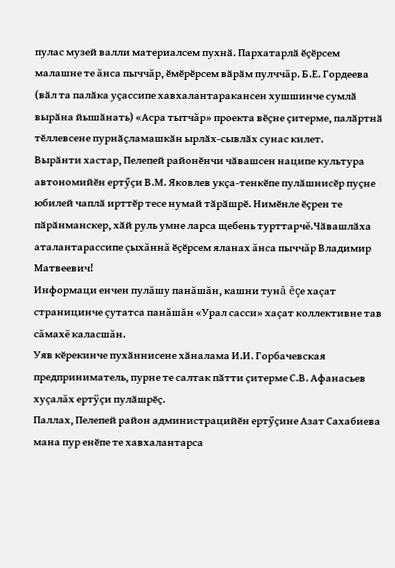пулас музей валли материалсем пухнӑ. Пархатарлӑ ӗҫӗрсем малашне те ăнса пыччăр, ӗмӗрӗрсем вӑрӑм пулччăр. Б.Е. Гордеева (вӑл та палӑка уҫассипе хавхалантаракансен хушшинче сумлӑ вырӑна йышӑнать) «Асра тытчăр» проекта вӗҫне ҫитерме, палӑртнӑ тӗллевсене пурнӑҫламашкӑн ырлӑх-сывлӑх сунас килет.
Вырӑнти хастар, Пелепей районӗнчи чӑвашсен наципе культура автономийӗн ертӳҫи В.М. Яковлев укҫа-тенкӗпе пулӑшнисӗр пуҫне юбилей чаплӑ ирттӗр тесе нумай тӑрӑшрӗ. Нимӗнле ӗҫрен те пӑрӑнманскер, хӑй руль умне ларса щебень турттарчĕ.Чӑвашлӑха аталантарассипе çыхăннă ӗҫӗрсем яланах ăнса пыччăр Владимир Матвеевич!
Информаци енчен пулăшу панăшăн, кашни тунă ĕçе хаçат страницинче çутатса панăшăн «Урал сасси» хаçат коллективне тав сăмахĕ каласшăн.
Уяв кӗрекинче пухӑннисене хӑналама И.И. Горбачевская предприниматель, пурне те салтак пӑтти ҫитерме С.В. Афанасьев хуçалăх ертÿçи пулӑшрӗҫ.
Паллах, Пелепей район администрацийӗн ертӳҫине Азат Сахабиева мана пур енӗпе те хавхалантарса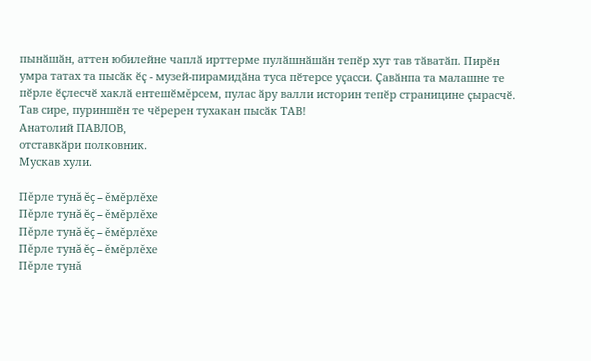пынӑшӑн, аттен юбилейне чаплӑ ирттерме пулӑшнӑшӑн тепӗр хут тав тӑватӑп. Пирӗн умра татах та пысӑк ӗҫ - музей-пирамидӑна туса пӗтерсе уҫасси. Ҫавӑнпа та малашне те пӗрле ӗҫлесчӗ хаклӑ ентешӗмĕрсем, пулас ӑру валли историн тепӗр страницине ҫырасчӗ. Тав сире, пуриншӗн те чӗререн тухакан пысӑк ТАВ!
Анатолий ПАВЛОВ,
отставкӑри полковник.
Мускав хули.

Пĕрле тунă ĕç – ĕмĕрлĕхе
Пĕрле тунă ĕç – ĕмĕрлĕхе
Пĕрле тунă ĕç – ĕмĕрлĕхе
Пĕрле тунă ĕç – ĕмĕрлĕхе
Пĕрле тунă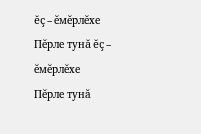ĕç – ĕмĕрлĕхе
Пĕрле тунă ĕç – ĕмĕрлĕхе
Пĕрле тунă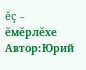ĕç – ĕмĕрлĕхе
Автор:Юрий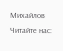Михайлов
Читайте нас: